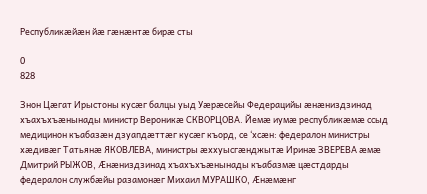Республикæйæн йæ гæнæнтæ бирæ сты

0
828

Знон Цæгат Ирыстоны кусæг балцы уыд Уæрæсейы Федерацийы æнæниздзинад хъахъхъæнынады министр Вероникæ СКВОРЦОВА. Йемæ иумæ республикæмæ ссыд медицинон къабазæн дзуапдæттæг кусæг къорд, се ‘хсæн: федералон министры хæдивæг Татьянæ ЯКОВЛЕВА, министры æххуысгæнджытæ Иринæ ЗВЕРЕВА æмæ Дмитрий РЫЖОВ, Æнæниздзинад хъахъхъæнынады къабазмæ цæстдарды федералон службæйы разамонæг Михаил МУРАШКО, Æнæмæнг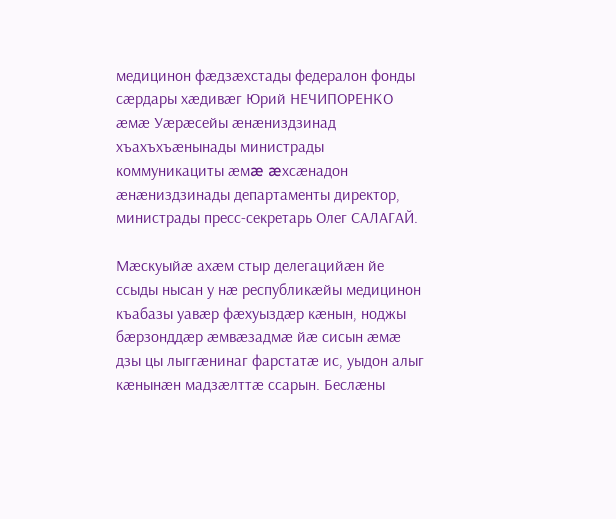медицинон фæдзæхстады федералон фонды сæрдары хæдивæг Юрий НЕЧИПОРЕНКО æмæ Уæрæсейы æнæниздзинад хъахъхъæнынады министрады коммуникациты æмæ æхсæнадон æнæниздзинады департаменты директор, министрады пресс-секретарь Олег САЛАГАЙ.

Мæскуыйæ ахæм стыр делегацийæн йе ссыды нысан у нæ республикæйы медицинон къабазы уавæр фæхуыздæр кæнын, ноджы бæрзонддæр æмвæзадмæ йæ сисын æмæ дзы цы лыггæнинаг фарстатæ ис, уыдон алыг кæнынæн мадзæлттæ ссарын. Беслæны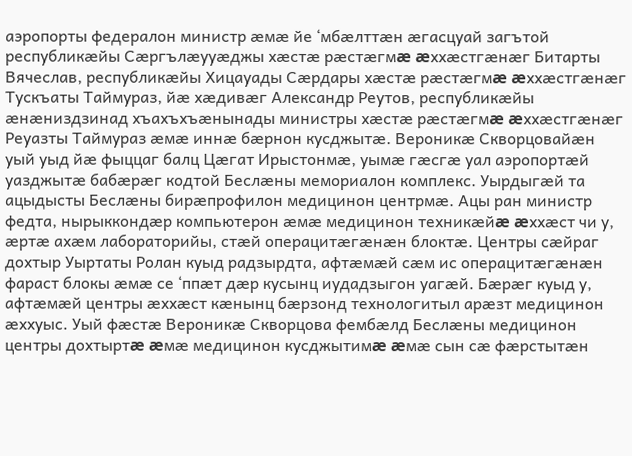аэропорты федералон министр æмæ йе ‘мбæлттæн æгасцуай загътой республикæйы Сæргълæууæджы хæстæ рæстæгмæ æххæстгæнæг Битарты Вячеслав, республикæйы Хицауады Сæрдары хæстæ рæстæгмæ æххæстгæнæг Тускъаты Таймураз, йæ хæдивæг Александр Реутов, республикæйы æнæниздзинад хъахъхъæнынады министры хæстæ рæстæгмæ æххæстгæнæг Реуазты Таймураз æмæ иннæ бæрнон кусджытæ. Вероникæ Скворцовайæн уый уыд йæ фыццаг балц Цæгат Ирыстонмæ, уымæ гæсгæ уал аэропортæй уазджытæ бабæрæг кодтой Беслæны мемориалон комплекс. Уырдыгæй та ацыдысты Беслæны бирæпрофилон медицинон центрмæ. Ацы ран министр федта, нырыккондæр компьютерон æмæ медицинон техникæйæ æххæст чи у, æртæ ахæм лабораторийы, стæй операцитæгæнæн блоктæ. Центры сæйраг дохтыр Уыртаты Ролан куыд радзырдта, афтæмæй сæм ис операцитæгæнæн фараст блокы æмæ се ‘ппæт дæр кусынц иудадзыгон уагæй. Бæрæг куыд у, афтæмæй центры æххæст кæнынц бæрзонд технологитыл арæзт медицинон æххуыс. Уый фæстæ Вероникæ Скворцова фембæлд Беслæны медицинон центры дохтыртæ æмæ медицинон кусджытимæ æмæ сын сæ фæрстытæн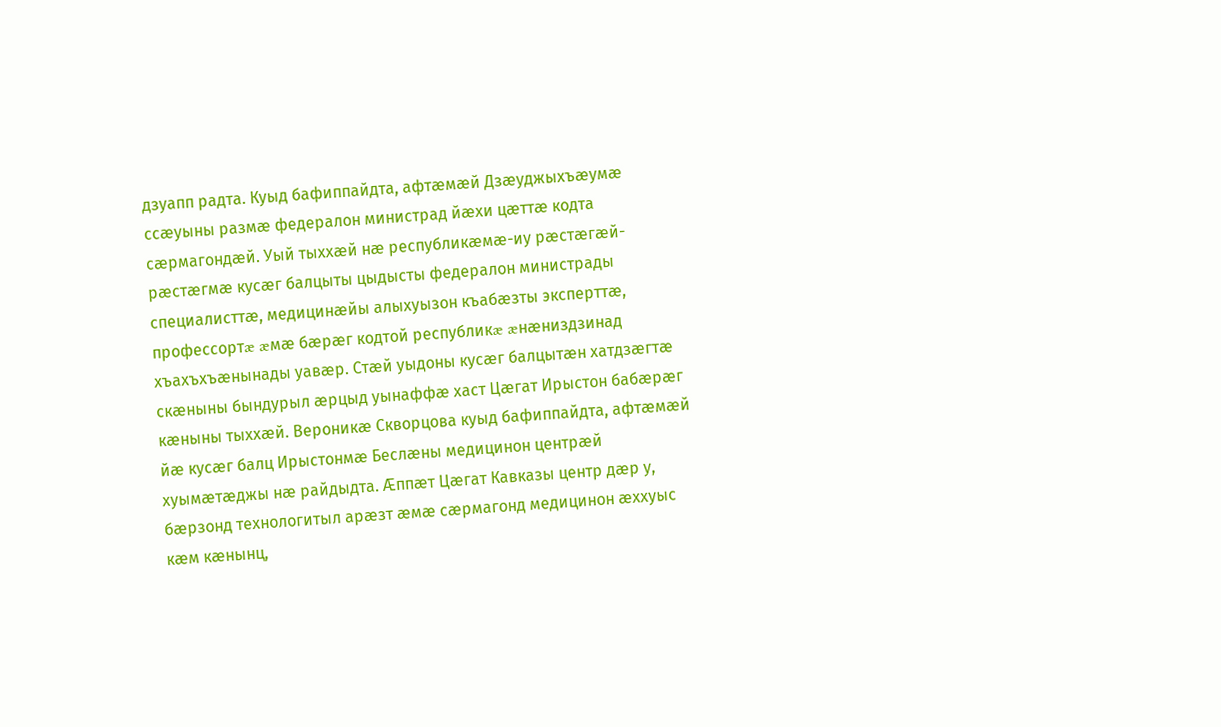дзуапп радта. Куыд бафиппайдта, афтæмæй Дзæуджыхъæумæ ссæуыны размæ федералон министрад йæхи цæттæ кодта сæрмагондæй. Уый тыххæй нæ республикæмæ-иу рæстæгæй-рæстæгмæ кусæг балцыты цыдысты федералон министрады специалисттæ, медицинæйы алыхуызон къабæзты эксперттæ, профессортæ æмæ бæрæг кодтой республикæ æнæниздзинад хъахъхъæнынады уавæр. Стæй уыдоны кусæг балцытæн хатдзæгтæ скæныны бындурыл æрцыд уынаффæ хаст Цæгат Ирыстон бабæрæг кæныны тыххæй. Вероникæ Скворцова куыд бафиппайдта, афтæмæй йæ кусæг балц Ирыстонмæ Беслæны медицинон центрæй хуымæтæджы нæ райдыдта. Æппæт Цæгат Кавказы центр дæр у, бæрзонд технологитыл арæзт æмæ сæрмагонд медицинон æххуыс кæм кæнынц,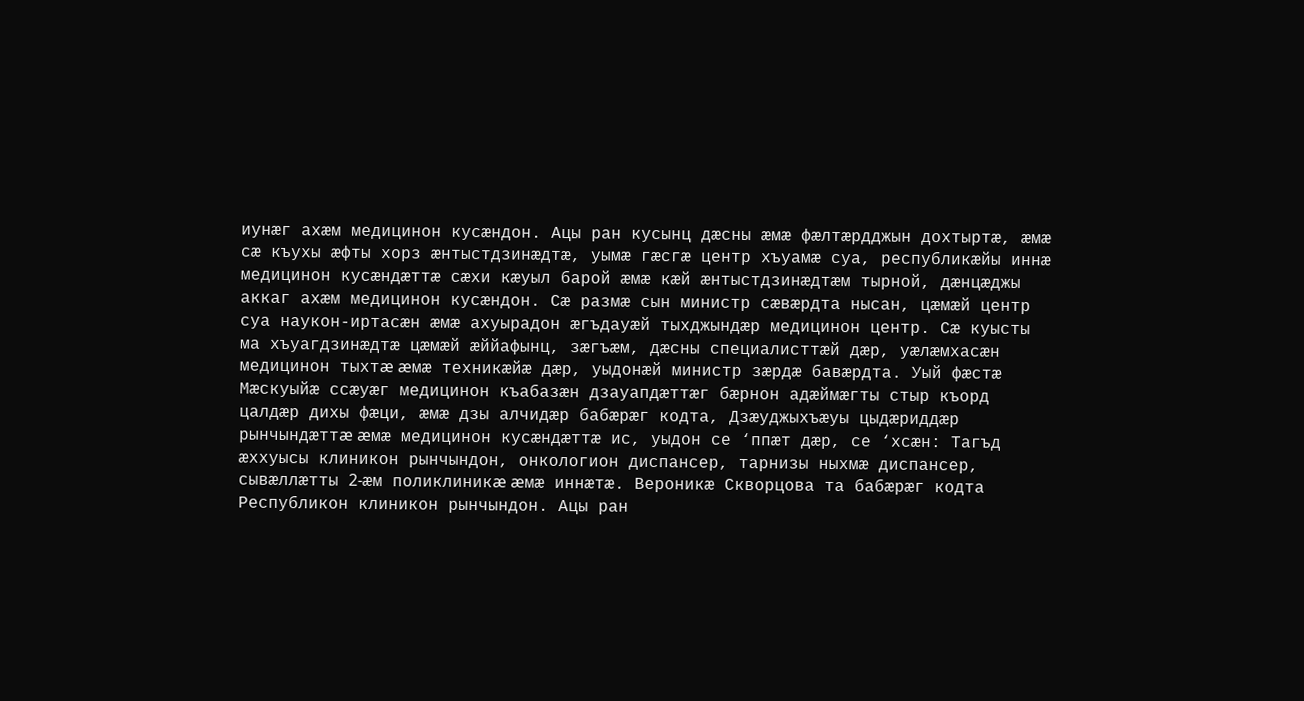иунæг ахæм медицинон кусæндон. Ацы ран кусынц дæсны æмæ фæлтæрдджын дохтыртæ, æмæ сæ къухы æфты хорз æнтыстдзинæдтæ, уымæ гæсгæ центр хъуамæ суа, республикæйы иннæ медицинон кусæндæттæ сæхи кæуыл барой æмæ кæй æнтыстдзинæдтæм тырной, дæнцæджы аккаг ахæм медицинон кусæндон. Сæ размæ сын министр сæвæрдта нысан, цæмæй центр суа наукон-иртасæн æмæ ахуырадон æгъдауæй тыхджындæр медицинон центр. Сæ куысты ма хъуагдзинæдтæ цæмæй æййафынц, зæгъæм, дæсны специалисттæй дæр, уæлæмхасæн медицинон тыхтæ æмæ техникæйæ дæр, уыдонæй министр зæрдæ бавæрдта. Уый фæстæ Мæскуыйæ ссæуæг медицинон къабазæн дзауапдæттæг бæрнон адæймæгты стыр къорд цалдæр дихы фæци, æмæ дзы алчидæр бабæрæг кодта, Дзæуджыхъæуы цыдæриддæр рынчындæттæ æмæ медицинон кусæндæттæ ис, уыдон се ‘ппæт дæр, се ‘хсæн: Тагъд æххуысы клиникон рынчындон, онкологион диспансер, тарнизы ныхмæ диспансер, сывæллæтты 2-æм поликлиникæ æмæ иннæтæ. Вероникæ Скворцова та бабæрæг кодта Республикон клиникон рынчындон. Ацы ран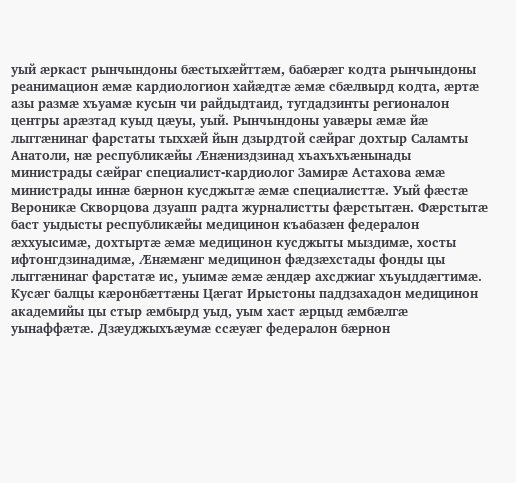уый æркаст рынчындоны бæстыхæйттæм, бабæрæг кодта рынчындоны реанимацион æмæ кардиологион хайæдтæ æмæ сбæлвырд кодта, æртæ азы размæ хъуамæ кусын чи райдыдтаид, тугдадзинты регионалон центры арæзтад куыд цæуы, уый. Рынчындоны уавæры æмæ йæ лыггæнинаг фарстаты тыххæй йын дзырдтой сæйраг дохтыр Саламты Анатоли, нæ республикæйы Æнæниздзинад хъахъхъæнынады министрады сæйраг специалист-кардиолог Замирæ Астахова æмæ министрады иннæ бæрнон кусджытæ æмæ специалисттæ. Уый фæстæ Вероникæ Скворцова дзуапп радта журналистты фæрстытæн. Фæрстытæ баст уыдысты республикæйы медицинон къабазæн федералон æххуысимæ, дохтыртæ æмæ медицинон кусджыты мыздимæ, хосты ифтонгдзинадимæ, Æнæмæнг медицинон фæдзæхстады фонды цы лыггæнинаг фарстатæ ис, уыимæ æмæ æндæр ахсджиаг хъуыддæгтимæ. Кусæг балцы кæронбæттæны Цæгат Ирыстоны паддзахадон медицинон академийы цы стыр æмбырд уыд, уым хаст æрцыд æмбæлгæ уынаффæтæ. Дзæуджыхъæумæ ссæуæг федералон бæрнон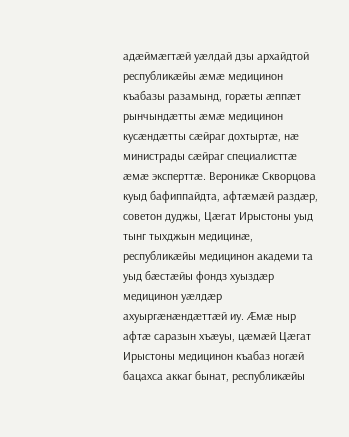адæймæгтæй уæлдай дзы архайдтой республикæйы æмæ медицинон къабазы разамынд, горæты æппæт рынчындæтты æмæ медицинон кусæндæтты сæйраг дохтыртæ, нæ министрады сæйраг специалисттæ æмæ эксперттæ. Вероникæ Скворцова куыд бафиппайдта, афтæмæй раздæр, советон дуджы, Цæгат Ирыстоны уыд тынг тыхджын медицинæ, республикæйы медицинон академи та уыд бæстæйы фондз хуыздæр медицинон уæлдæр ахуыргæнæндæттæй иу. Æмæ ныр афтæ саразын хъæуы, цæмæй Цæгат Ирыстоны медицинон къабаз ногæй бацахса аккаг бынат, республикæйы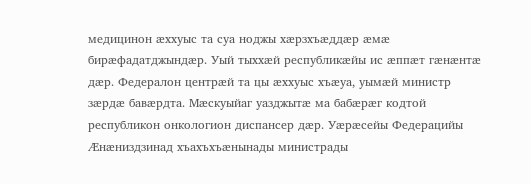медицинон æххуыс та суа ноджы хæрзхъæддæр æмæ бирæфадатджындæр. Уый тыххæй республикæйы ис æппæт гæнæнтæ дæр. Федералон центрæй та цы æххуыс хъæуа, уымæй министр зæрдæ бавæрдта. Мæскуыйаг уазджытæ ма бабæрæг кодтой республикон онкологион диспансер дæр. Уæрæсейы Федерацийы Æнæниздзинад хъахъхъæнынады министрады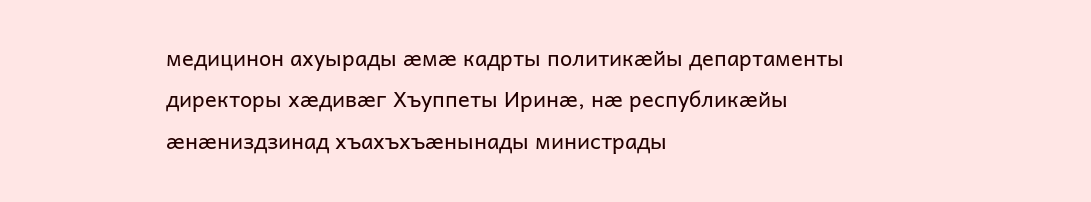медицинон ахуырады æмæ кадрты политикæйы департаменты директоры хæдивæг Хъуппеты Иринæ, нæ республикæйы æнæниздзинад хъахъхъæнынады министрады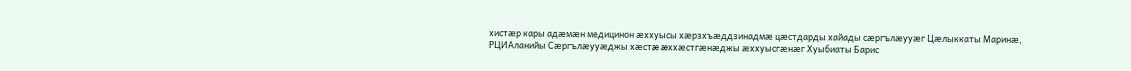хистæр кары адæмæн медицинон æххуысы хæрзхъæддзинадмæ цæстдарды хайады сæргълæууæг Цæлыккаты Маринæ, РЦИАланийы Сæргълæууæджы хæстæ æххæстгæнæджы æххуысгæнæг Хуыбиаты Барис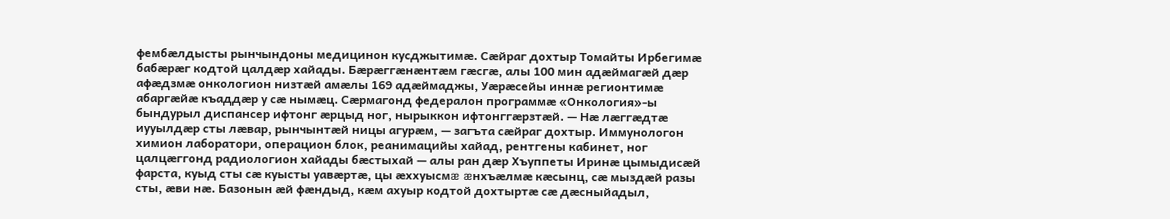фембæлдысты рынчындоны медицинон кусджытимæ. Сæйраг дохтыр Томайты Ирбегимæ бабæрæг кодтой цалдæр хайады. Бæрæггæнæнтæм гæсгæ, алы 100 мин адæймагæй дæр афæдзмæ онкологион низтæй амæлы 169 адæймаджы, Уæрæсейы иннæ регионтимæ абаргæйæ къаддæр у сæ нымæц. Сæрмагонд федералон программæ «Онкология»-ы бындурыл диспансер ифтонг æрцыд ног, нырыккон ифтонггæрзтæй. — Нæ лæггæдтæ иууылдæр сты лæвар, рынчынтæй ницы агурæм, — загъта сæйраг дохтыр. Иммунологон химион лаборатори, операцион блок, реанимацийы хайад, рентгены кабинет, ног цалцæггонд радиологион хайады бæстыхай — алы ран дæр Хъуппеты Иринæ цымыдисæй фарста, куыд сты сæ куысты уавæртæ, цы æххуысмæ æнхъæлмæ кæсынц, сæ мыздæй разы сты, æви нæ. Базонын æй фæндыд, кæм ахуыр кодтой дохтыртæ сæ дæсныйадыл,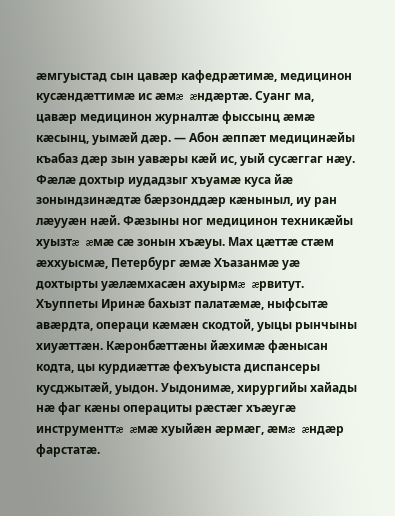æмгуыстад сын цавæр кафедрæтимæ, медицинон кусæндæттимæ ис æмæ æндæртæ. Суанг ма, цавæр медицинон журналтæ фыссынц æмæ кæсынц, уымæй дæр. — Абон æппæт медицинæйы къабаз дæр зын уавæры кæй ис, уый сусæггаг нæу. Фæлæ дохтыр иудадзыг хъуамæ куса йæ зонындзинæдтæ бæрзонддæр кæныныл, иу ран лæууæн нæй. Фæзыны ног медицинон техникæйы хуызтæ æмæ сæ зонын хъæуы. Мах цæттæ стæм æххуысмæ, Петербург æмæ Хъазанмæ уæ дохтырты уæлæмхасæн ахуырмæ æрвитут. Хъуппеты Иринæ бахызт палатæмæ, ныфсытæ авæрдта, операци кæмæн скодтой, уыцы рынчыны хиуæттæн. Кæронбæттæны йæхимæ фæнысан кодта, цы курдиæттæ фехъуыста диспансеры кусджытæй, уыдон. Уыдонимæ, хирургийы хайады нæ фаг кæны операциты рæстæг хъæугæ инструменттæ æмæ хуыйæн æрмæг, æмæ æндæр фарстатæ.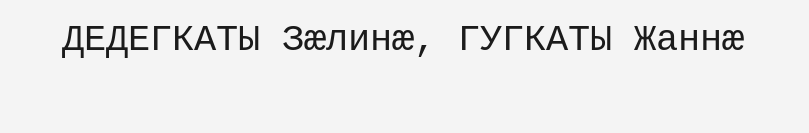ДЕДЕГКАТЫ Зæлинæ, ГУГКАТЫ Жаннæ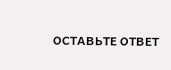ОСТАВЬТЕ ОТВЕТ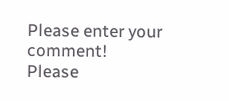Please enter your comment!
Please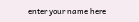enter your name here